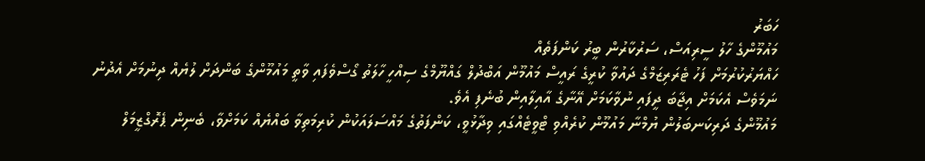ހަބަރު
މައުމޫންގެ ހާލު ސީރިއަސް، ސަރުކާރުން ބީރު ކަންފަތެއް
ހައްޔަރުކުރުމަށް ފަހު ޓެރަރިޒަމްގެ ދައުވާ ކުރީގެ ރައީސް މައުމޫން އަބްދުލް ގައްޔޫމްގެ ސިއްހީ ހާލަތު ގޯސްވެފައި ވާތީ މައުމޫންގެ ބަންދަށް ލުޔެއް ދިނުމަށް އެދުނު ނަމަވެސް އެކަމަށް އިޖާބަ ދީފައި ނުވާކަމަށް އޭނާގެ އާއިލާއިން ބުނެފި އެވެ.
މައުމޫންގެ ދަރިކަނބަލުން ޔުމްނާ މައުމޫން ކުރެއްވި ޓްވީޓެއްގައި ވިދާޅުވީ، ކަންފަތުގެ މައްސަލައަކުން ކުރިމަތިވާ ބައްޔެއް ކަމަށްވާ، ބެނިން ޕެރޮގްޒީމަލް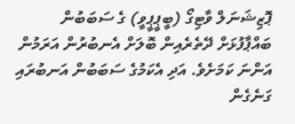ޕޮޒިޝަނަލް ވާޓިގޯ (ބީޕީޕީވީ) ގެ ސަބަބުން ބައްޕާފުޅަށް ދޭތެރެއިން ބޮލަށް އެނބުރުން އަރަމުން އަންނަ ކަމަށެވެ. އަދި އެކަމުގެ ސަބަބުން އަނބުރައި ގަނެގެން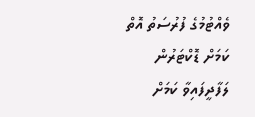ވެއްޓުމުގެ ފުރުސަތު އޮތް ކަމަށް ޑޮކްޓަރުން ލަފާދީފައިވާ ކަމަށް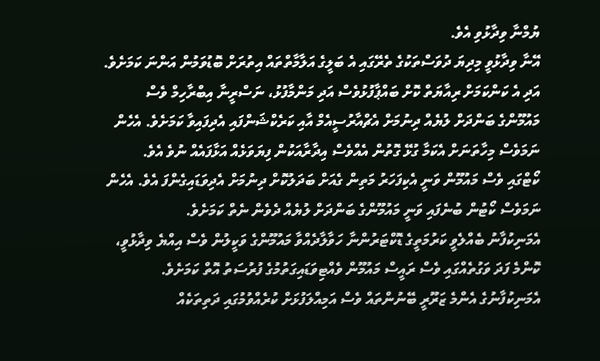ޔުމްނާ ވިދާޅުވި އެވެ.
އޭނާ ވިދާޅުވީ މިދިޔަ ދުވަސްތަކުގެ ތެރޭގައި އެ ބަލީގެ އަލާމާތްތައް އިތުރަށް ބޮޑުވަމުން އަންނަ ކަމަށެވެ. އަދި އެ ކަންކަމަށް ރިއާޔަތް ކޮށް ބައްޕާފުޅުވެސް އަދި މަންމާފުޅު، ނަސްރީނާ އިބްރާހިމް ވެސް މައުމޫންގެ ބަންދަށް ލުޔެއް ދިނުމަށް އެޗްއާރުސީއެމް އާއި ކަރެކްޝަންފައި އެދިފައިވާ ކަމަށެވެ. އެހެން ނަމަވެސް މިހާތަނަށް އެކަމާ ގުޅޭ ގޮތުން އެއްވެސް އިދާރާއަކުން ފިޔަވަޅެއް އަޅާފައެއް ނުވެ އެވެ.
ކޯޓްގައި ވެސް މައުމޫން ވަނީ އެކިފަހަރު މަތިން ގެއަށް ބަދަލުކޮށް ދިނުމަށް އެދިވަޑައިގެންފަ އެވެ. އެހެން ނަމަވެސް ކޯޓުން ބުނެފައި ވަނީ މައުމޫންގެ ބަންދަށް ލުޔެއް ދެވެން ނެތް ކަމަށެވެ.
އެމަނިކުފާނު ބެއްލެވީ ކަރުމަތީގެ ޑޮކްޓަރުންނާ ހަވާލާދެއްވާ މައުމޫންގެ ވަކީލުން ވެސް އިއްޔެ ވިދާޅުވީ، ކޮންމެ ފަދަ ވަގުތެއްގައި ވެސް ރައީސް މައުމޫން ވެއްޓިވަޑައިގަތުމުގެ ފުރުސަތު އޮތް ކަމަށެވެ. އެމަނިކުފާނުގެ އެންމެ ޒަރޫރީ ބޭނުންތައް ވެސް އަމިއްލަފުޅަށް ކުރެއްވުމުގައި ދަތިތަކެއް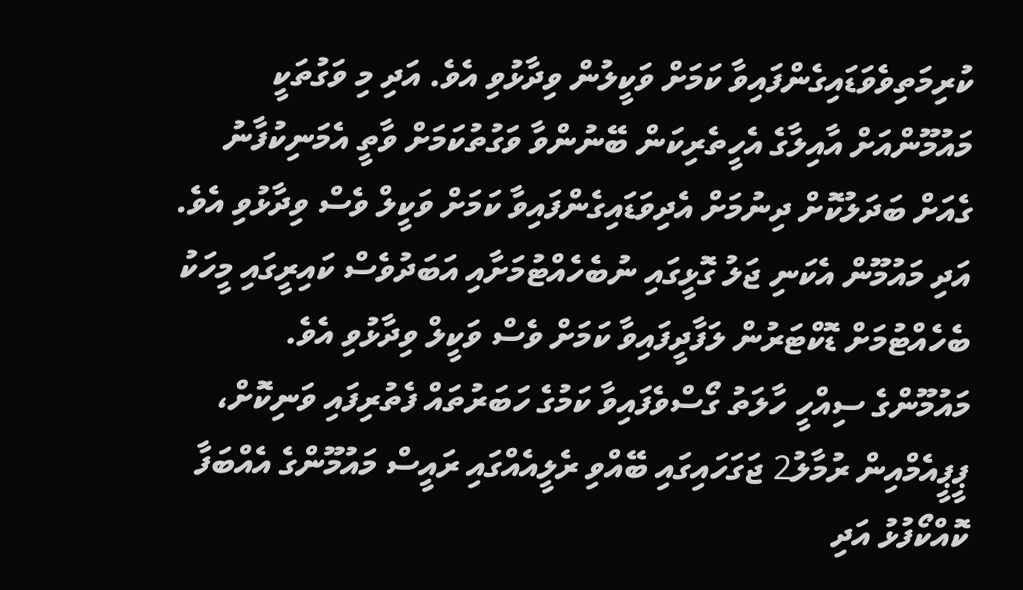ކުރިމަތިވެވަޑައިގެންފައިވާ ކަމަށް ވަކީލުން ވިދާޅުވި އެވެ. އަދި މި ވަގުތަކީ މައުމޫންއަށް އާއިލާގެ އެހީތެރިކަން ބޭނުންވާ ވަގުތުކަމަށް ވާތީ އެމަނިކުފާނު ގެއަށް ބަދަލުކޮށް ދިނުމަށް އެދިވަޑައިގެންފައިވާ ކަމަށް ވަކީލް ވެސް ވިދާޅުވި އެވެ. އަދި މައުމޫން އެކަނި ޖަލު ގޮޅީގައި ނުބެހެއްޓުމަށާއި އަބަދުވެސް ކައިރީގައި މީހަކު ބެހެއްޓުމަށް ޑޮކްޓަރުން ލަފާދީފައިވާ ކަމަށް ވެސް ވަކީލް ވިދާޅުވި އެވެ.
މައުމޫންގެ ސިއްހީ ހާލަތު ގޯސްވެފައިވާ ކަމުގެ ހަބަރުތައް ފެތުރިފައި ވަނިކޮށް، ޕީޕީއެމްއިން ރުމާލު2 ޖަގަހައިގައި ބޭއްވި ރެލީއެއްގައި ރައީސް މައުމޫންގެ އެއްބަފާ ކޮއްކޯފުޅު އަދި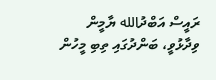ރައީސް އަބްދުالله ޔާމީން ވިދާޅުވީ، ބަންދުގައި ތިބި މީހުން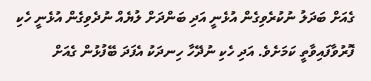ގެއަށް ބަދަލު ނުކުރެވިގެން އުޅެނީ އަދި ބަންދަށް ލުޔެއް ނުދެވިގެން އުޅެނީ ހެކި ފޮރުވާފައިވާތީ ކަމަށެވެ. އަދި ހެކި ނުދޭހާ ހިނދަކު އެފަދަ ބޭފުޅުން ގެއަށް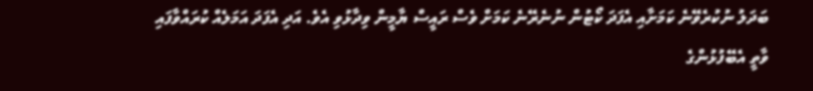ބަދަލު ނުކުރެވޭނެ ކަމަށާއި އެފަދަ ކޯޓުން ނުނެރޭނެ ކަމަށް ވެސް ރައީސް ޔާމީން ވިދާޅުވި އެވެ. އަދި އެފަދަ އަމަލެއް ކުރައްވާފައި ވާތީ އެބޭފުޅުންގެ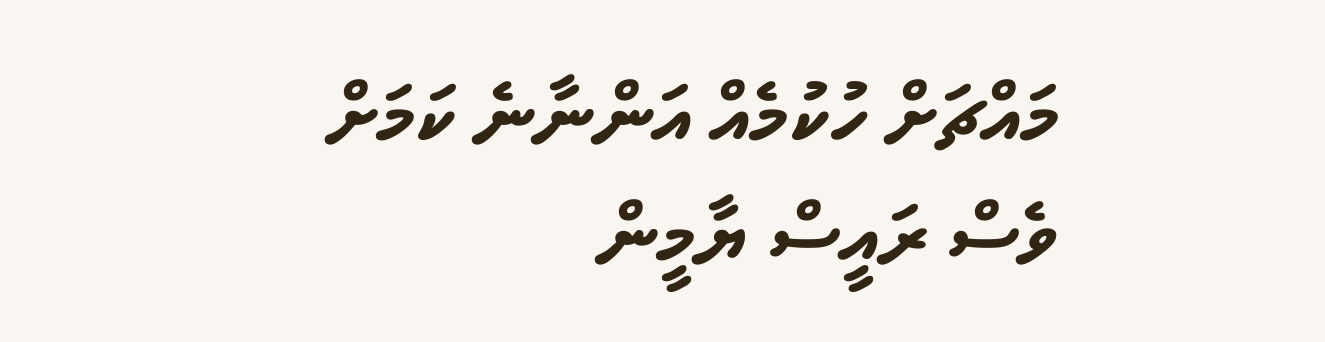މައްޗަށް ހުކުމެއް އަންނާނެ ކަމަށް ވެސް ރައީސް ޔާމީން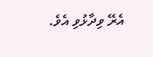އެރޭ ވިދާޅުވި އެވެ.